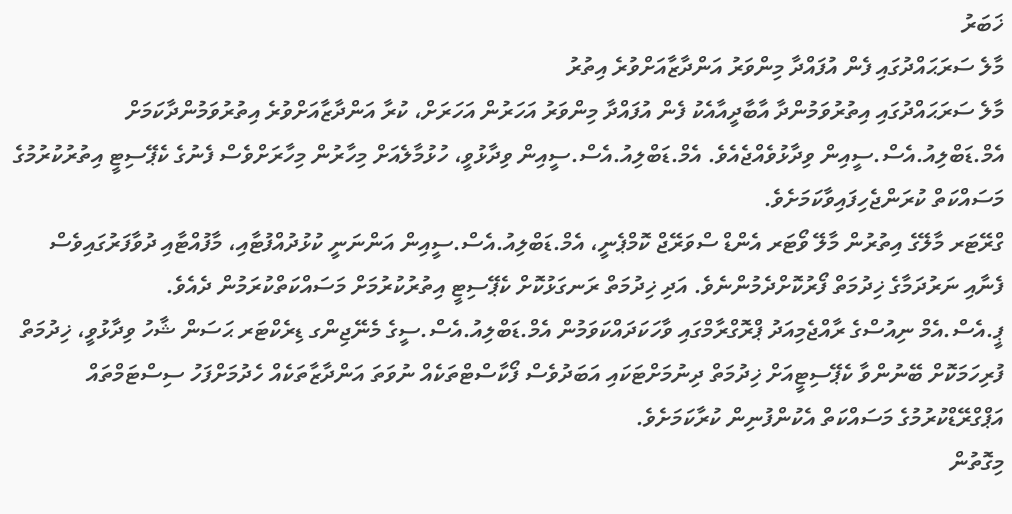ޚަބަރު
މާލެ ސަރަޙައްދުގައި ފެން އުފައްދާ މިންވަރު އަންދާޒާއަށްވުރެ އިތުރު
މާލެ ސަރަޙައްދުގައި އިތުރުވަމުންދާ އާބާދީއާއެކު ފެން އުފައްދާ މިންވަރު އަހަރުން އަހަރަށް، ކުރާ އަންދާޒާއަށްވުރެ އިތުރުވަމުންދާކަމަށް އެމް.ޑަބްލިއު.އެސް.ސީއިން ވިދާޅުވެއްޖެއެވެ. އެމް.ޑަބްލިއު.އެސް.ސީއިން ވިދާޅުވީ، ހުޅުމާލެއަށް މިހާރުން މިހާރަށްވެސް ފެނުގެ ކެޕޭސިޓީ އިތުރުކުރުމުގެ މަސައްކަތް ކުރަންޖެހިފައިވާކަމަށެވެ.
ގްރޭޓަރ މާލޭގެ އިތުރުން މާލޭ ވޯޓަރ އެންޑް ސްވަރޭޖް ކޮމްޕެނީ، އެމް.ޑަބްލިއު.އެސް.ސީއިން އަންނަނީ ކުޅުދުއްފުޓާއި، މާފުއްޓާއި ދުވާފަރުގައިވެސް ފެނާއި ނަރުދަމާގެ ޚިދުމަތް ފޯރުކޮށްދެމުންނެވެ. އަދި ޚިދުމަތް ރަނގަޅުކޮށް ކެޕޭސިޓީ އިތުރުކުރުމަށް މަސައްކަތްކުރަމުން ދެއެވެ.
ޕީ.އެސް.އެމް ނިއުސްގެ ރާއްޖެމިއަދު ޕްރޮގްރާމްގައި ވާހަކަދައްކަވަމުން އެމް.ޑަބްލިއު.އެސް.ސީގެ މެނޭޖިންގ ޑިރެކްޓަރ ޙަސަން ޝާހު ވިދާޅުވީ، ޚިދުމަތް ފުރިހަމަކޮށް ބޭނުންވާ ކެޕޭސިޓީއަށް ޚިދުމަތް ދިނުމަށްޓަކައި އަބަދުވެސް ފޯކާސްޓްތަކެއް ނުވަތަ އަންދާޒާތަކެއް ހެދުމަށްފަހު ސިސްޓަމްތައް އަޕްގްރޭޑްކުރުމުގެ މަސައްކަތް އެކުންފުނިން ކުރާކަމަށެވެ.
މިގޮތުން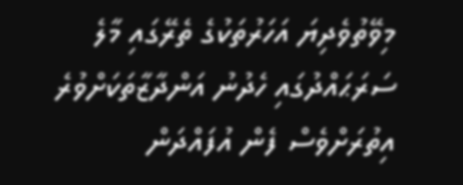މިވޭތުވެދިޔަ އަހަރުތަކުގެ ތެރޭގައި މާލެ ސަރަޙައްދުގައި ހެދުނު އަންދާޒާތަކަށްވުރެ އިތުރަށްވެސް ފެން އުފައްދަން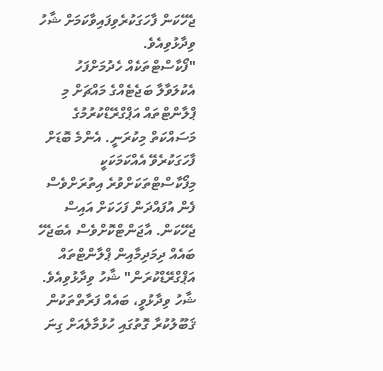ޖެހޭކަން ފާހަގަކުރެވިފައިވާކަމަށް ޝާހު ވިދާޅުވިއެވެ.
"ފޯކާސްޓްތަކެއް ހެދުމަށްފަހު އެކުލަވާލާ ބަޖެޓެއްގެ މައްޗަށް މި ޕްލާންޓްތައް އަޕްގްރޭޑްކުރުމުގެ މަސައްކަތް މިކުރަނީ. އެންމެ ބޮޑަށް ފާހަގަކުރެވޭ އެއްކަމަކަކީ މިފޯކާސްޓްތަކަށްވުރެ އިތުރަށްވެސް ފެން އުފައްދަން ފަހަކަށް އައިސް ޖެހޭކަން. އާޖަންޓްކޮށްވެސް އެބަޖެހޭ ބައެއް ދިމަދިމާއިން ޕްލާންޓްތައް އަޕްގްރޭޑްކުރަން" ޝާހު ވިދާޅުވިއެވެ.
ޝާހު ވިދާޅުވީ، ބައެއް ފަރާތްތަކުން ޤަބޫލުކުރާ ގޮތުގައި ހުޅުމާލެއަށް ގިނަ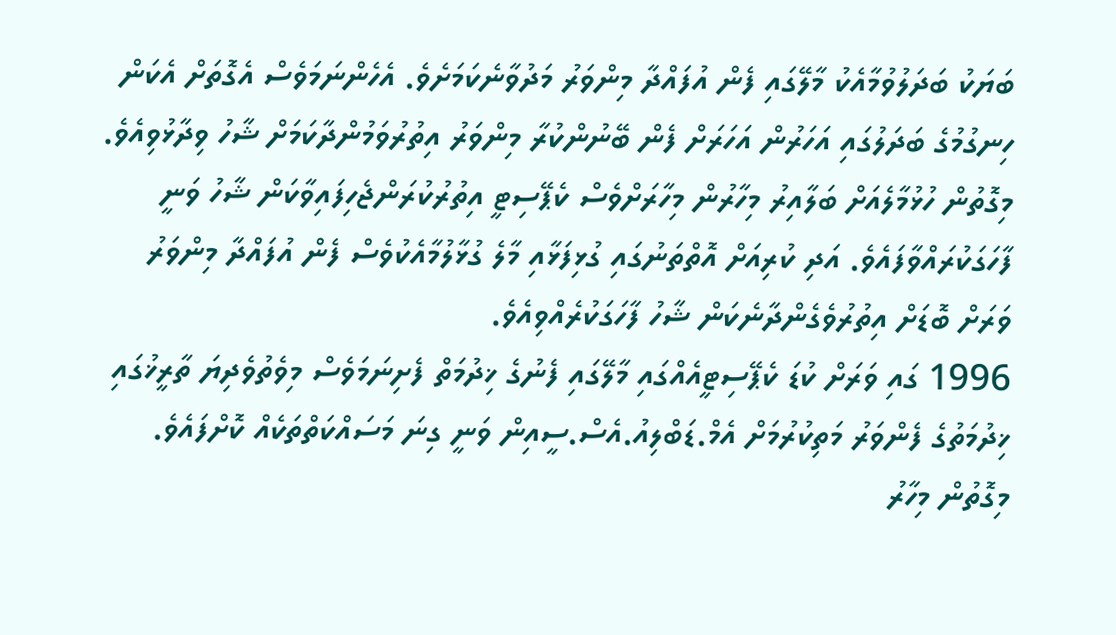ބަޔަކު ބަދަލުވުމާއެކު މާލޭގައި ފެން އުފައްދާ މިންވަރު މަދުވާނެކަމަށެވެ. އެހެންނަމަވެސް އެގޮތަށް އެކަން ހިނގުމުގެ ބަދަލުގައި އަހަރުން އަހަރަށް ފެން ބޭނުންކުރާ މިންވަރު އިތުރުވަމުންދާކަމަށް ޝާހު ވިދާޅުވިއެވެ. މިގޮތުން ހުޅުމާލެއަށް ބަލާއިރު މިހާރުން މިހާރަށްވެސް ކެޕޭސިޓީ އިތުރުކުރަންޖެހިފައިވާކަން ޝާހު ވަނީ ފާހަގަކުރައްވާފައެވެ. އަދި ކުރިއަށް އޮތްތަނުގައި ގުޅިފަޅާއި މާލެ ގުޅާލުމާއެކުވެސް ފެން އުފައްދާ މިންވަރު ވަރަށް ބޮޑަށް އިތުރުވެގެންދާނެކަން ޝާހު ފާހަގަކުރެއްވިއެވެ.
1996 ގައި ވަރަށް ކުޑަ ކެޕޭސިޓީއެއްގައި މާލޭގައި ފެނުގެ ޚިދުމަތް ފެށިނަމަވެސް މިވެތުވެދިޔަ ތާރީޚުގައި ޚިދުމަތުގެ ފެންވަރު މަތިކުރުމަށް އެމް.ޑަބްލިއު.އެސް.ސީއިން ވަނީ ގިނަ މަސައްކަތްތަކެއް ކޮށްފައެވެ. މިގޮތުން މިހާރު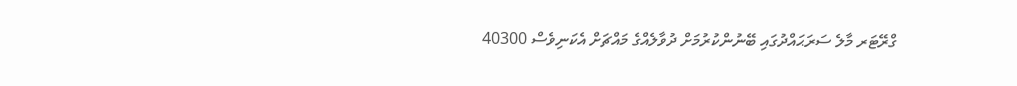ގްރޭޓަރ މާލެ ސަރަޙައްދުގައި ބޭނުންކުރުމަށް ދުވާލެއްގެ މައްޗަށް އެކަނިވެސް 40300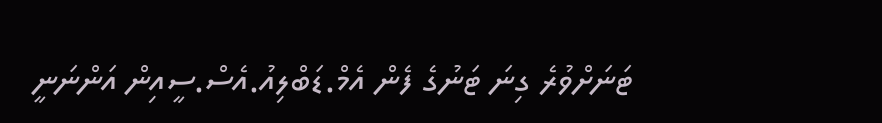ޓަނަށްވުރެ ގިނަ ޓަނުގެ ފެން އެމް.ޑަބްލިއު.އެސް.ސީއިން އަންނަނީ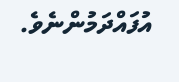އުފައްދަމުންނެވެ.